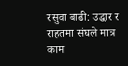रसुवा बाढी: उद्धार र राहतमा संघले मात्र काम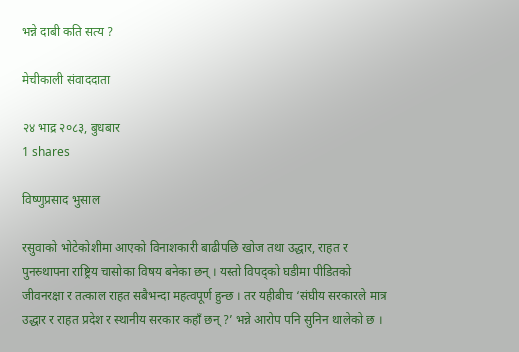भन्ने दाबी कति सत्य ?

मेचीकाली संवाददाता

२४ भाद्र २०८३, बुधबार
1 shares

विष्णुप्रसाद भुसाल

रसुवाको भोटेकोशीमा आएको विनाशकारी बाढीपछि खोज तथा उद्धार, राहत र पुनस्र्थापना राष्ट्रिय चासोका विषय बनेका छन् । यस्तो विपद्को घडीमा पीडितको जीवनरक्षा र तत्काल राहत सबैभन्दा महत्वपूर्ण हुन्छ । तर यहीबीच ‘संघीय सरकारले मात्र उद्धार र राहत प्रदेश र स्थानीय सरकार कहाँ छन् ?’ भन्ने आरोप पनि सुनिन थालेको छ ।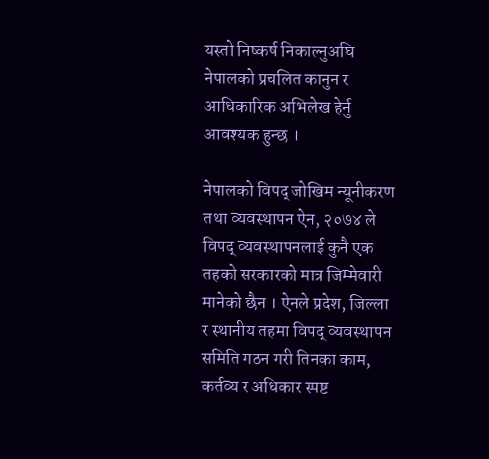यस्तो निष्कर्ष निकाल्नुअघि नेपालको प्रचलित कानुन र आधिकारिक अभिलेख हेर्नु आवश्यक हुन्छ ।

नेपालको विपद् जोखिम न्यूनीकरण तथा व्यवस्थापन ऐन, २०७४ ले विपद् व्यवस्थापनलाई कुनै एक तहको सरकारको मात्र जिम्मेवारी मानेको छैन । ऐनले प्रदेश, जिल्ला र स्थानीय तहमा विपद् व्यवस्थापन समिति गठन गरी तिनका काम, कर्तव्य र अधिकार स्पष्ट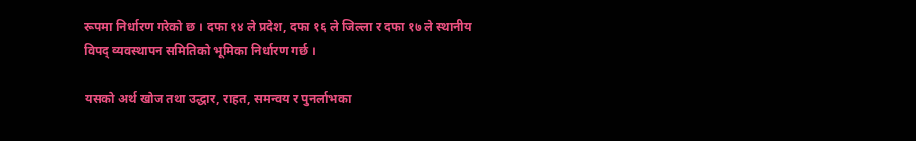रूपमा निर्धारण गरेको छ । दफा १४ ले प्रदेश, दफा १६ ले जिल्ला र दफा १७ ले स्थानीय विपद् व्यवस्थापन समितिको भूमिका निर्धारण गर्छ ।

यसको अर्थ खोज तथा उद्धार, राहत, समन्वय र पुनर्लाभका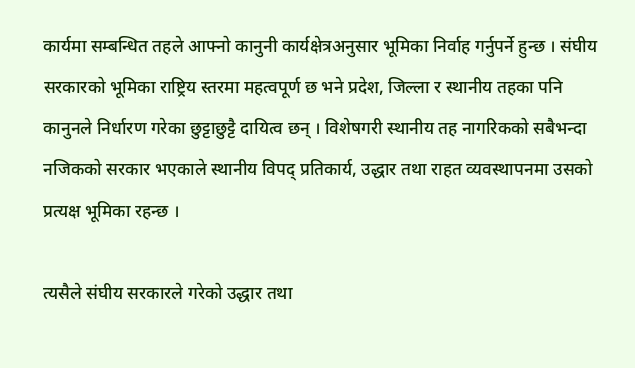कार्यमा सम्बन्धित तहले आफ्नो कानुनी कार्यक्षेत्रअनुसार भूमिका निर्वाह गर्नुपर्ने हुन्छ । संघीय सरकारको भूमिका राष्ट्रिय स्तरमा महत्वपूर्ण छ भने प्रदेश, जिल्ला र स्थानीय तहका पनि कानुनले निर्धारण गरेका छुट्टाछुट्टै दायित्व छन् । विशेषगरी स्थानीय तह नागरिकको सबैभन्दा नजिकको सरकार भएकाले स्थानीय विपद् प्रतिकार्य, उद्धार तथा राहत व्यवस्थापनमा उसको प्रत्यक्ष भूमिका रहन्छ ।

त्यसैले संघीय सरकारले गरेको उद्धार तथा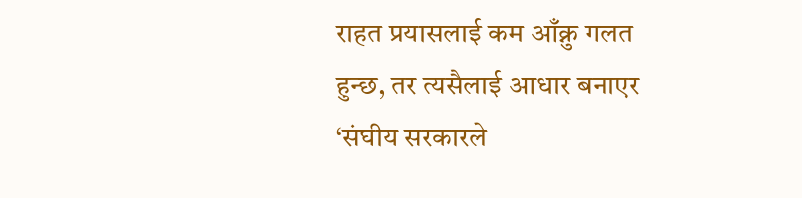राहत प्रयासलाई कम आँक्नु गलत हुन्छ, तर त्यसैलाई आधार बनाएर ‘संघीय सरकारले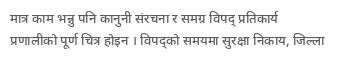मात्र काम भन्नु पनि कानुनी संरचना र समग्र विपद् प्रतिकार्य प्रणालीको पूर्ण चित्र होइन । विपद्को समयमा सुरक्षा निकाय, जिल्ला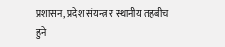प्रशासन, प्रदेश संयन्त्र र स्थानीय तहबीच हुने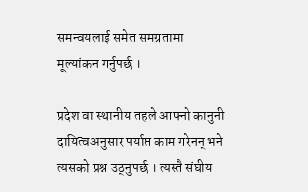समन्वयलाई समेत समग्रतामा मूल्यांकन गर्नुपर्छ ।

प्रदेश वा स्थानीय तहले आफ्नो कानुनी दायित्वअनुसार पर्याप्त काम गरेनन् भने त्यसको प्रश्न उठ्नुपर्छ । त्यस्तै संघीय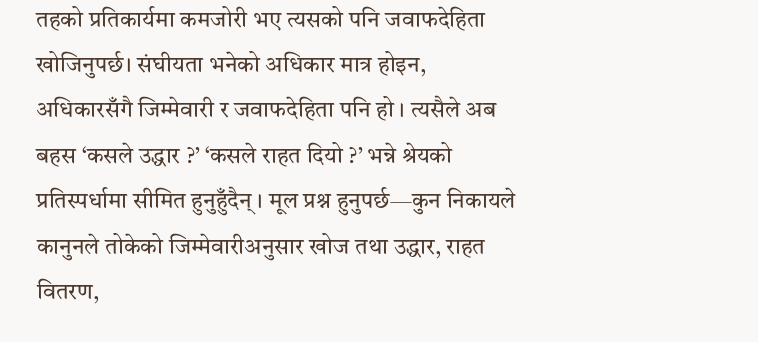तहको प्रतिकार्यमा कमजोरी भए त्यसको पनि जवाफदेहिता खोजिनुपर्छ। संघीयता भनेको अधिकार मात्र होइन, अधिकारसँगै जिम्मेवारी र जवाफदेहिता पनि हो । त्यसैले अब बहस ‘कसले उद्धार ?’ ‘कसले राहत दियो ?’ भन्ने श्रेयको प्रतिस्पर्धामा सीमित हुनुहुँदैन् । मूल प्रश्न हुनुपर्छ—कुन निकायले कानुनले तोकेको जिम्मेवारीअनुसार खोज तथा उद्धार, राहत वितरण,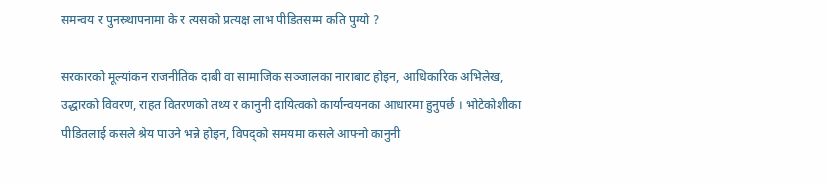समन्वय र पुनस्र्थापनामा के र त्यसको प्रत्यक्ष लाभ पीडितसम्म कति पुग्यो ?

सरकारको मूल्यांकन राजनीतिक दाबी वा सामाजिक सञ्जालका नाराबाट होइन, आधिकारिक अभिलेख, उद्धारको विवरण, राहत वितरणको तथ्य र कानुनी दायित्वको कार्यान्वयनका आधारमा हुनुपर्छ । भोटेकोशीका पीडितलाई कसले श्रेय पाउने भन्ने होइन, विपद्को समयमा कसले आफ्नो कानुनी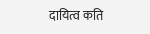दायित्व कति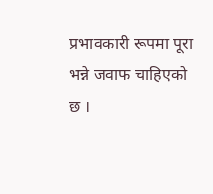प्रभावकारी रूपमा पूरा भन्ने जवाफ चाहिएको छ ।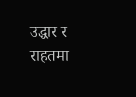उद्धार र राहतमा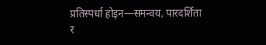प्रतिस्पर्धा होइन—समन्वय, पारदर्शिता र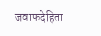जवाफदेहिता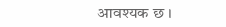आवश्यक छ ।